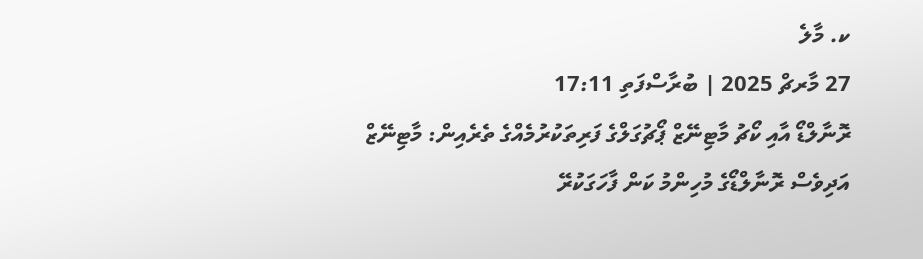ކ. މާލެ
27 މާރޗް 2025 | ބުރާސްފަތި 17:11
ރޮނާލްޑޯ އާއި ކޯޗު މާޓިނޭޒް ޕޯޗުގަލްގެ ފަރިތަކުރުމެއްގެ ތެރެއިން: މާޓިނޭޒް އަދިވެސް ރޮނާލްޑޯގެ މުހިންމު ކަން ފާހަގަކުރޭ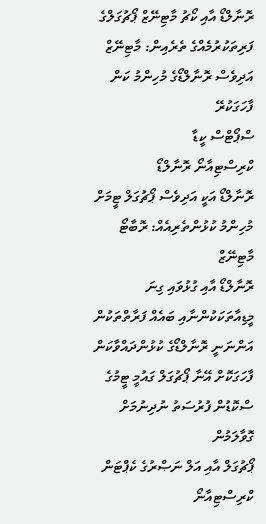ރޮނާލްޑޯ އާއި ކޯޗު މާޓިނޭޒް ޕޯޗުގަލްގެ ފަރިތަކުރުމެއްގެ ތެރެއިން: މާޓިނޭޒް އަދިވެސް ރޮނާލްޑޯގެ މުހިންމު ކަން ފާހަގަކުރޭ
ސްޕޯޓްސް ކީޑާ
ކްރިސްޓިއާނޯ ރޮނާލްޑޯ
ރޮނާލްޑޯ އަކީ އަދިވެސް ޕޯޗުގަލް ޓީމަށް މުހިންމު ކުޅުންތެރިއެއް: ރޮބާޓޯ މާޓިނޭޒް
ރޮނާލްޑޯ އާއި ގުޅުވައި ގިނަ މީޑިއާތަކަކުންނާއި ބައެއް ފަރާތްތަކުން އަންނަނީ ރޮނާލްޑޯގެ ކުޅުންދައްވާކަން ފާހަގަކޮށް އޭނާ ޕޯޗުގަލް ގައުމީ ޓީމުގެ ސްކޮޑުން ފުރުސަތު ނުދިނުމަށް ގޮވާލަމުން
ޕޯޗުގަލް އާއި އަލް ނަޞްރުގެ ކެޕްޓަން ކްރިސްޓިއާނޯ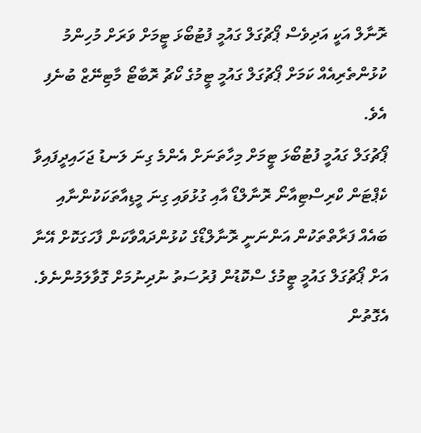ރޮނާލް އަކީ އަދިވެސް ޕޯޗުގަލް ގައުމީ ފުޓުބޯޅަ ޓީމަށް ވަރަށް މުހިންމު ކުޅުންތެރިއެއް ކަމަށް ޕޯޗުގަލް ގައުމީ ޓީމުގެ ކޯޗު ރޮބާޓޯ މާޓިނޭޒް ބުނެފި އެވެ.
ޕޯޗުގަލް ގައުމީ ފުޓުބޯޅަ ޓީމަށް މިހާތަނަށް އެންމެ ގިނަ ލަނޑު ޖަހައިދީފައިވާ ކެޕްޓަން ކްރިސްޓިއާނޯ ރޮނާލްޑޯ އާއި ގުޅުވައި ގިނަ މީޑިއާތަކަކުންނާއި ބައެއް ފަރާތްތަކުން އަންނަނީ ރޮނާލްޑޯގެ ކުޅުންދައްވާކަން ފާހަގަކޮށް އޭނާ އަށް ޕޯޗުގަލް ގައުމީ ޓީމުގެ ސްކޮޑުން ފުރުސަތު ނުދިނުމަށް ގޮވާލަމުންނެވެ.
އެގޮތުން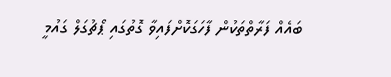ބައެއް ފަރާތްތަކުން ފާހަގަކޮށްފައިވާ ގޮތުގައި ޕޯޗުގަލް ގައުމީ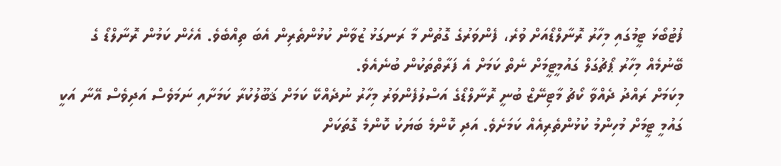ފުޓުބޯޅަ ޓީމުގައި މިހާރު ރޮނާލްޑޯއަށް ވުރެ، ފެންވަރުގެ ގޮތުން މާ ރަނގަޅު ޒުވާން ކުޅުންތެރިން އެބަ ތިއްބެވެ. އެހެން ކަމުން ރޮނާލްޑޯ ގެ ބޭނުމެއް މިހާރު ޕޯޗުގަލް ގައުމީޓީމަށް ނެތް ކަމަށް އެ ފަރާތްތަކުން ބުނެއެވެ.
މިކަމަށް ރައްދު ދެއްވާ ކޯޗު މާޓިނޭޒް ބުނީ ރޮނާލްޑޯގެ އަސްލުފެންވަރު މިހާރު ނުދެއްކޭ ކަމަށް ޤަބޫލުކުރާ ކަމަށާއި ނަމަވެސް އަދިވެސް އޭނާ އަކީ ގައުމީ ޓީމަށް މުހިންމު ކުޅުންތެރިއެއް ކަމަށެވެ. އަދި ކޮންމެ ބަޔަކު ކޮންމެ ގޮތަކަށް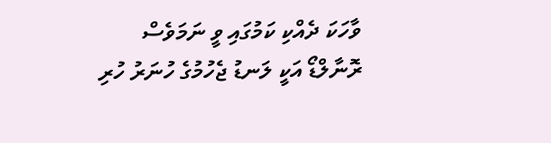ވާހަކަ ދެއްކި ކަމުގައި ވީ ނަމަވެސް ރޮނާލްޑޯ އަކީ ލަނޑު ޖެހުމުގެ ހުނަރު ހުރި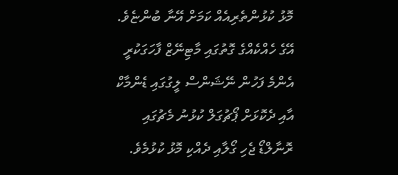މޮޅު ކުޅުންތެރިއެއް ކަމަށް އޭނާ ބުންޏެވެ.
އޭގެ ހެއްކެއްގެ ގޮތުގައި މާޓިނޭޒް ފާހަގަކުރީ އެންމެ ފަހުން ނޭޝަންސް ލީގުގައި ޑެންމާކް އާއި ދެކޮޅަށް ޕޯޗުގަލް ކުޅުނު މެޗުގައި ރޮނާލްޑޯ ޖެހި ގޯލާއި ދެއްކި މޮޅު ކުޅުމެވެ.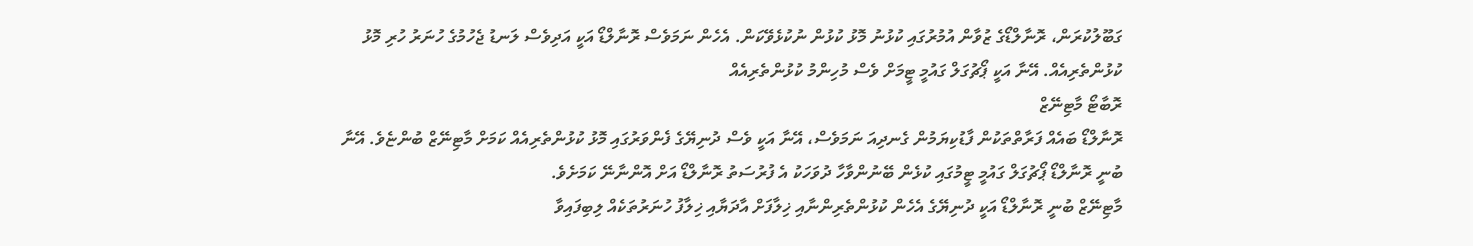ގަބޫލުކުރަން، ރޮނާލްޑޯގެ ޒުވާން އުމުރުގައި ކުޅުނު މޮޅު ކުޅުން ނުކުޅެވޭކަން. އެހެން ނަމަވެސް ރޮނާލްޑޯ އަކީ އަދިވެސް ލަނޑު ޖެހުމުގެ ހުނަރު ހުރި މޮޅު ކުޅުންތެރިއެއް. އޭނާ އަކީ ޕޯޗުގަލް ގައުމީ ޓީމަށް ވެސް މުހިންމު ކުޅުންތެރިއެއް
ރޮބާޓޯ މާޓިނޭޒް
ރޮނާލްޑޯ ބައެއް ފަރާތްތަކުން ފާޑުކިޔަމުން ގެނދިއަ ނަމަވެސް، އޭނާ އަކީ ވެސް ދުނިޔޭގެ ފެންވަރުގައި މޮޅު ކުޅުންތެރިއެއް ކަމަށް މާޓިނޭޒް ބުންޏެވެ. އޭނާ ބުނީ ރޮނާލްޑޯ ޕޯޗުގަލް ގައުމީ ޓީމުގައި ކުޅެން ބޭނުންވާހާ ދުވަހަކު އެ ފުރުސަތު ރޮނާލްޑޯ އަށް އޮންނާނޭ ކަމަށެވެ.
މާޓިނޭޒް ބުނީ ރޮނާލްޑޯ އަކީ ދުނިޔޭގެ އެހެން ކުޅުންތެރިންނާއި ޚިލާފަށް އާދަޔާއި ޚިލާފު ހުނަރުތަކެއް ލިބިފައިވާ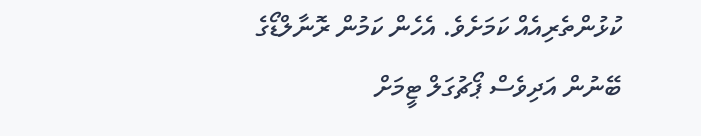ކުޅުންތެރިއެއް ކަމަށެވެ. އެހެން ކަމުން ރޮނާލްޑޯގެ ބޭނުން އަދިވެސް ޕޯޗުގަލް ޓީމަށް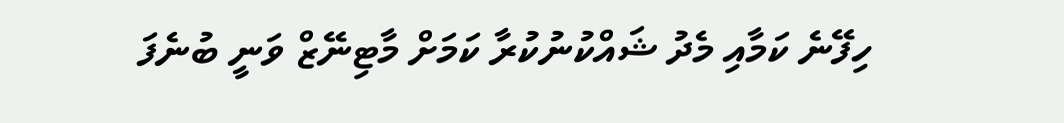ހިފޭނެ ކަމާއި މެދު ޝައްކުނުކުރާ ކަމަށް މާޓިނޭޒް ވަނީ ބުނެފަ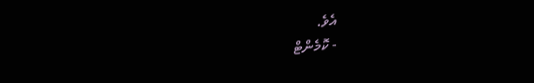އެވެ.
- ކޮމެންޓް